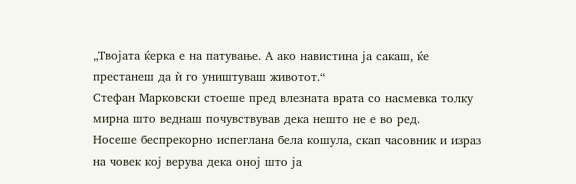„Твојата ќерка е на патување. А ако навистина ја сакаш, ќе престанеш да ѝ го уништуваш животот.“
Стефан Марковски стоеше пред влезната врата со насмевка толку мирна што веднаш почувствував дека нешто не е во ред.
Носеше беспрекорно испеглана бела кошула, скап часовник и израз на човек кој верува дека оној што ја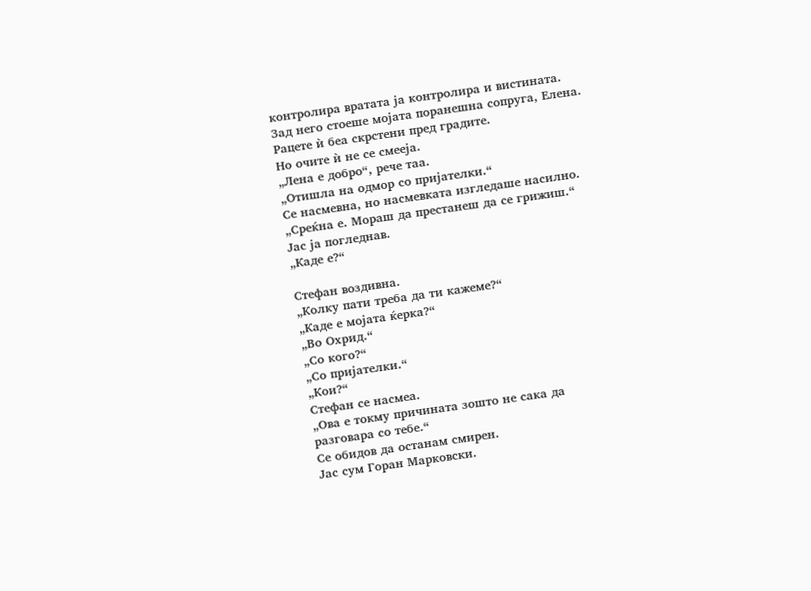контролира вратата ја контролира и вистината.
Зад него стоеше мојата поранешна сопруга, Елена.
Рацете ѝ беа скрстени пред градите.
Но очите ѝ не се смееја.
„Лена е добро“, рече таа.
„Отишла на одмор со пријателки.“
Се насмевна, но насмевката изгледаше насилно.
„Среќна е. Мораш да престанеш да се грижиш.“
Јас ја погледнав.
„Каде е?“

Стефан воздивна.
„Колку пати треба да ти кажеме?“
„Каде е мојата ќерка?“
„Во Охрид.“
„Со кого?“
„Со пријателки.“
„Кои?“
Стефан се насмеа.
„Ова е токму причината зошто не сака да разговара со тебе.“
Се обидов да останам смирен.
Јас сум Горан Марковски.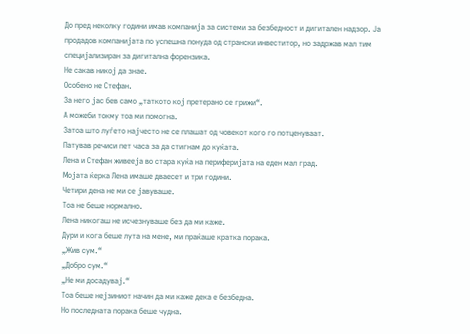До пред неколку години имав компанија за системи за безбедност и дигитален надзор. Ја продадов компанијата по успешна понуда од странски инвеститор, но задржав мал тим специјализиран за дигитална форензика.
Не сакав никој да знае.
Особено не Стефан.
За него јас бев само „таткото кој претерано се грижи“.
А можеби токму тоа ми помогна.
Затоа што луѓето најчесто не се плашат од човекот кого го потценуваат.
Патував речиси пет часа за да стигнам до куќата.
Лена и Стефан живееја во стара куќа на периферијата на еден мал град.
Мојата ќерка Лена имаше дваесет и три години.
Четири дена не ми се јавуваше.
Тоа не беше нормално.
Лена никогаш не исчезнуваше без да ми каже.
Дури и кога беше лута на мене, ми праќаше кратка порака.
„Жив сум.“
„Добро сум.“
„Не ми досадувај.“
Тоа беше нејзиниот начин да ми каже дека е безбедна.
Но последната порака беше чудна.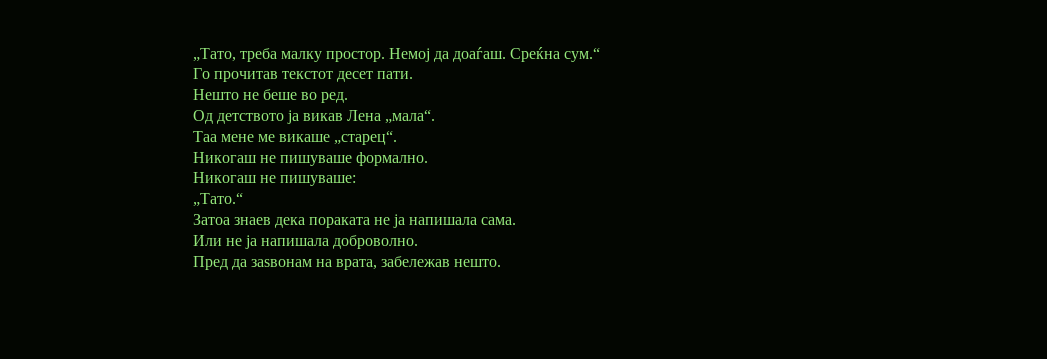„Тато, треба малку простор. Немој да доаѓаш. Среќна сум.“
Го прочитав текстот десет пати.
Нешто не беше во ред.
Од детството ја викав Лена „мала“.
Таа мене ме викаше „старец“.
Никогаш не пишуваше формално.
Никогаш не пишуваше:
„Тато.“
Затоа знаев дека пораката не ја напишала сама.
Или не ја напишала доброволно.
Пред да заѕвонам на врата, забележав нешто.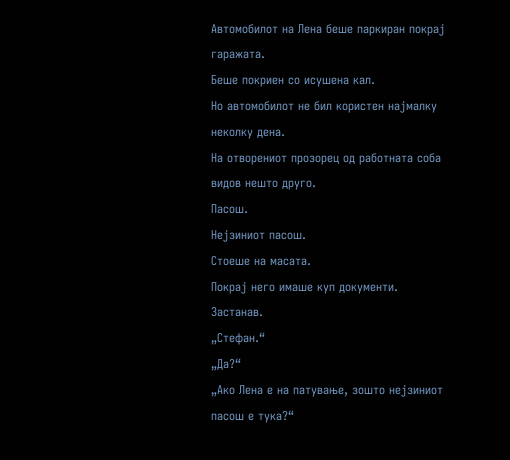Автомобилот на Лена беше паркиран покрај гаражата.
Беше покриен со исушена кал.
Но автомобилот не бил користен најмалку неколку дена.
На отворениот прозорец од работната соба видов нешто друго.
Пасош.
Нејзиниот пасош.
Стоеше на масата.
Покрај него имаше куп документи.
Застанав.
„Стефан.“
„Да?“
„Ако Лена е на патување, зошто нејзиниот пасош е тука?“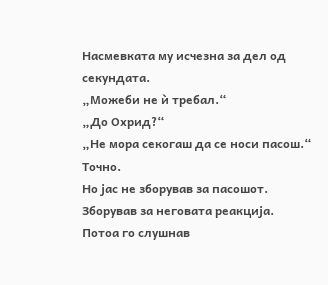Насмевката му исчезна за дел од секундата.
„Можеби не ѝ требал.“
„До Охрид?“
„Не мора секогаш да се носи пасош.“
Точно.
Но јас не зборував за пасошот.
Зборував за неговата реакција.
Потоа го слушнав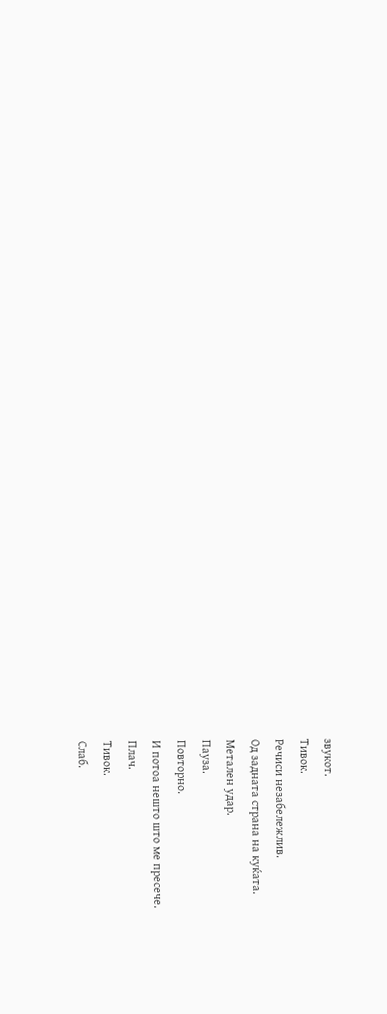звукот.
Тивок.
Речиси незабележлив.
Од задната страна на куќата.
Метален удар.
Пауза.
Повторно.
И потоа нешто што ме пресече.
Плач.
Тивок.
Слаб.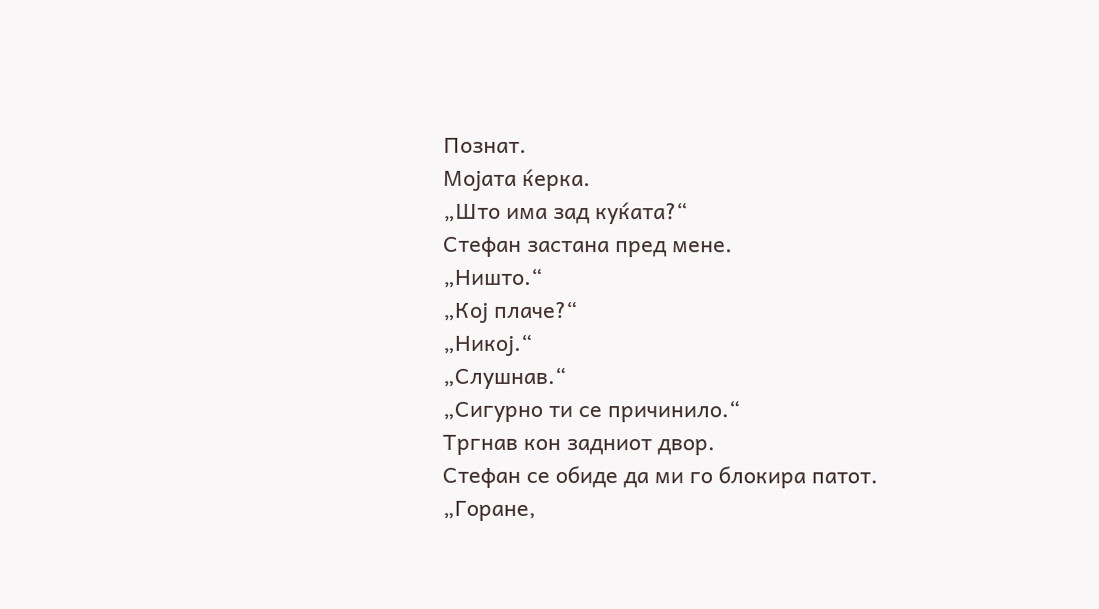Познат.
Мојата ќерка.
„Што има зад куќата?“
Стефан застана пред мене.
„Ништо.“
„Кој плаче?“
„Никој.“
„Слушнав.“
„Сигурно ти се причинило.“
Тргнав кон задниот двор.
Стефан се обиде да ми го блокира патот.
„Горане,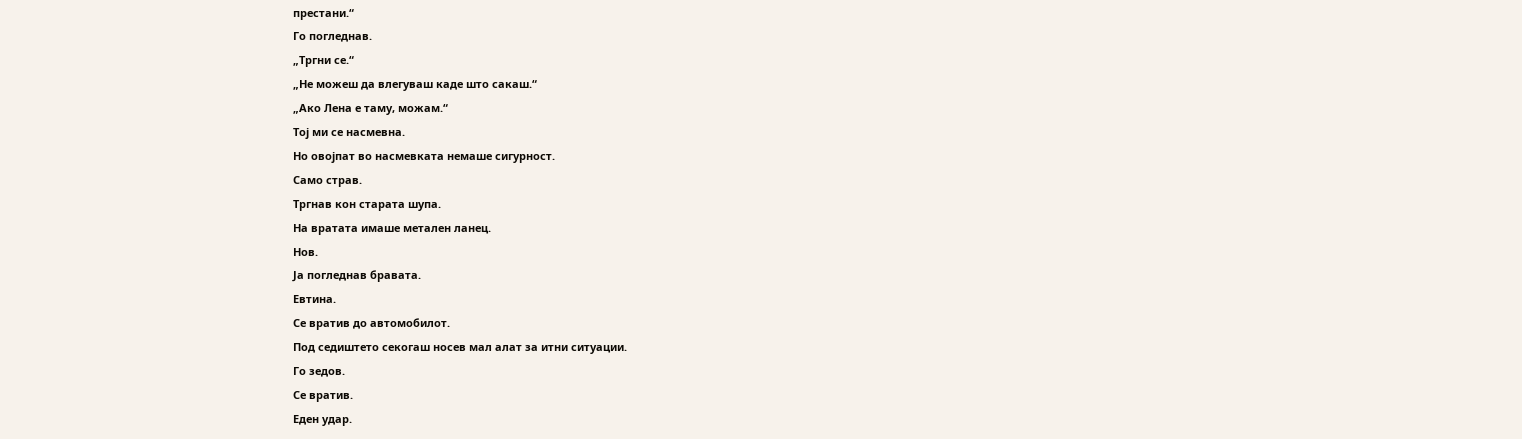престани.“
Го погледнав.
„Тргни се.“
„Не можеш да влегуваш каде што сакаш.“
„Ако Лена е таму, можам.“
Тој ми се насмевна.
Но овојпат во насмевката немаше сигурност.
Само страв.
Тргнав кон старата шупа.
На вратата имаше метален ланец.
Нов.
Ја погледнав бравата.
Евтина.
Се вратив до автомобилот.
Под седиштето секогаш носев мал алат за итни ситуации.
Го зедов.
Се вратив.
Еден удар.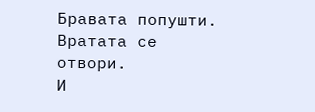Бравата попушти.
Вратата се отвори.
И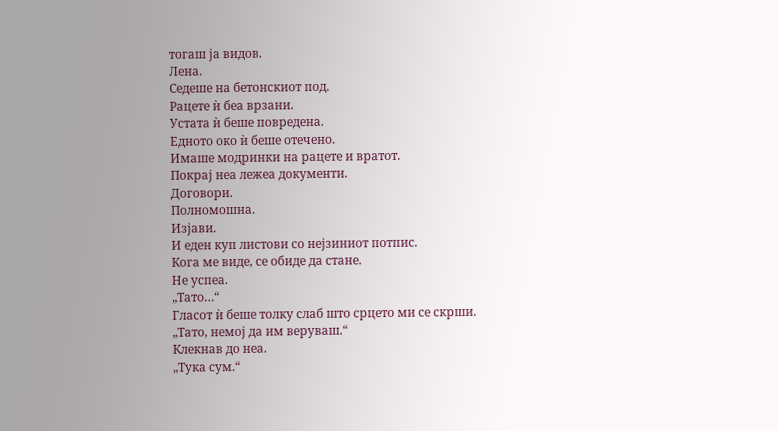тогаш ја видов.
Лена.
Седеше на бетонскиот под.
Рацете ѝ беа врзани.
Устата ѝ беше повредена.
Едното око ѝ беше отечено.
Имаше модринки на рацете и вратот.
Покрај неа лежеа документи.
Договори.
Полномошна.
Изјави.
И еден куп листови со нејзиниот потпис.
Кога ме виде, се обиде да стане.
Не успеа.
„Тато…“
Гласот ѝ беше толку слаб што срцето ми се скрши.
„Тато, немој да им веруваш.“
Клекнав до неа.
„Тука сум.“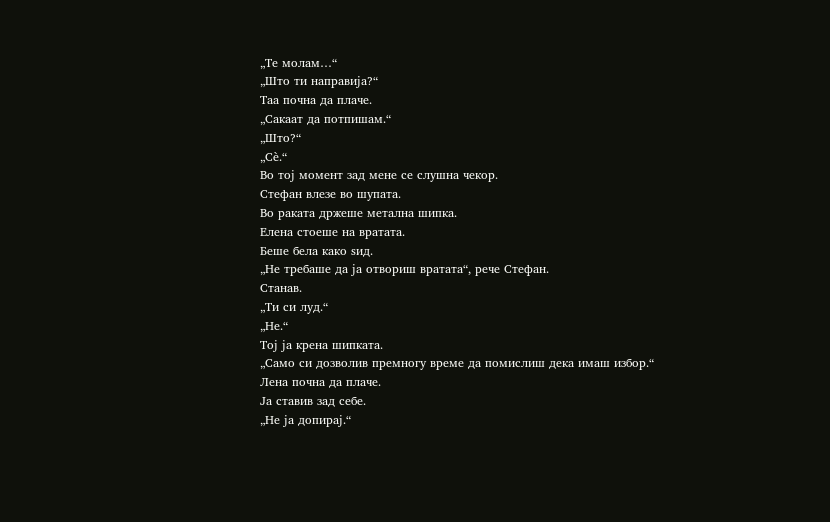„Те молам…“
„Што ти направија?“
Таа почна да плаче.
„Сакаат да потпишам.“
„Што?“
„Сè.“
Во тој момент зад мене се слушна чекор.
Стефан влезе во шупата.
Во раката држеше метална шипка.
Елена стоеше на вратата.
Беше бела како ѕид.
„Не требаше да ја отвориш вратата“, рече Стефан.
Станав.
„Ти си луд.“
„Не.“
Тој ја крена шипката.
„Само си дозволив премногу време да помислиш дека имаш избор.“
Лена почна да плаче.
Ја ставив зад себе.
„Не ја допирај.“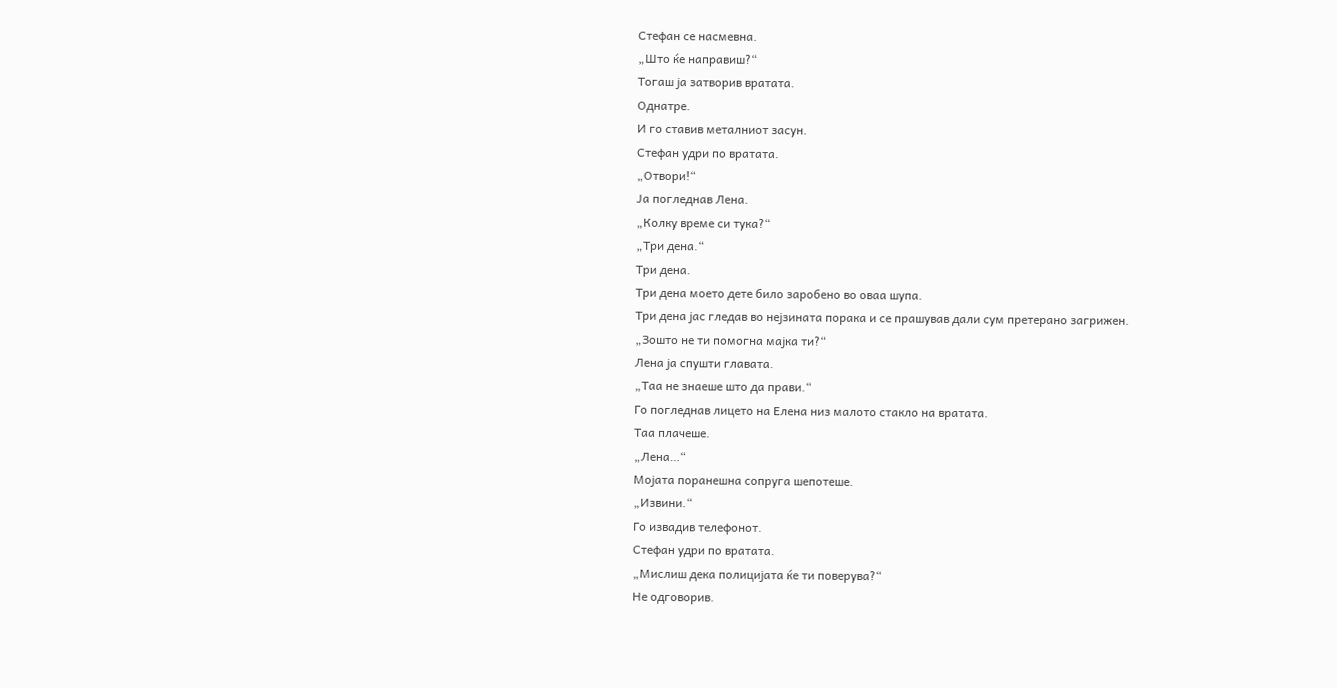Стефан се насмевна.
„Што ќе направиш?“
Тогаш ја затворив вратата.
Однатре.
И го ставив металниот засун.
Стефан удри по вратата.
„Отвори!“
Ја погледнав Лена.
„Колку време си тука?“
„Три дена.“
Три дена.
Три дена моето дете било заробено во оваа шупа.
Три дена јас гледав во нејзината порака и се прашував дали сум претерано загрижен.
„Зошто не ти помогна мајка ти?“
Лена ја спушти главата.
„Таа не знаеше што да прави.“
Го погледнав лицето на Елена низ малото стакло на вратата.
Таа плачеше.
„Лена…“
Мојата поранешна сопруга шепотеше.
„Извини.“
Го извадив телефонот.
Стефан удри по вратата.
„Мислиш дека полицијата ќе ти поверува?“
Не одговорив.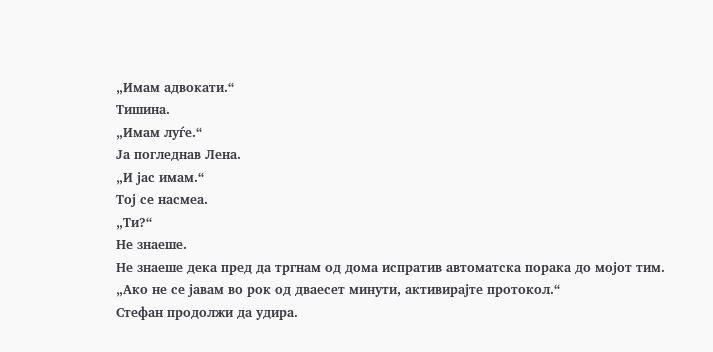„Имам адвокати.“
Тишина.
„Имам луѓе.“
Ја погледнав Лена.
„И јас имам.“
Тој се насмеа.
„Ти?“
Не знаеше.
Не знаеше дека пред да тргнам од дома испратив автоматска порака до мојот тим.
„Ако не се јавам во рок од дваесет минути, активирајте протокол.“
Стефан продолжи да удира.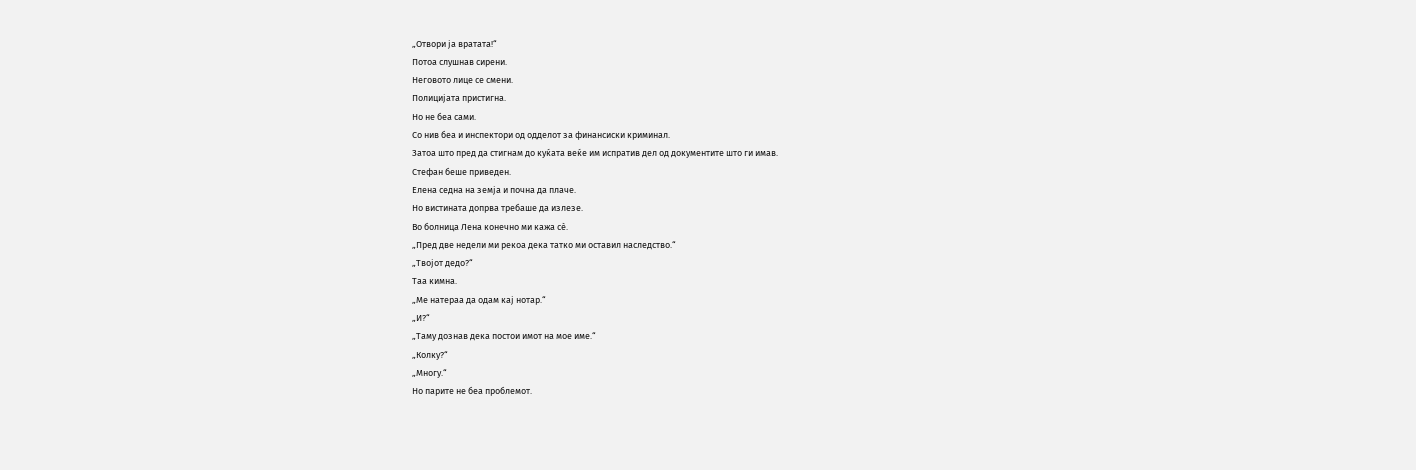„Отвори ја вратата!“
Потоа слушнав сирени.
Неговото лице се смени.
Полицијата пристигна.
Но не беа сами.
Со нив беа и инспектори од одделот за финансиски криминал.
Затоа што пред да стигнам до куќата веќе им испратив дел од документите што ги имав.
Стефан беше приведен.
Елена седна на земја и почна да плаче.
Но вистината допрва требаше да излезе.
Во болница Лена конечно ми кажа сè.
„Пред две недели ми рекоа дека татко ми оставил наследство.“
„Твојот дедо?“
Таа кимна.
„Ме натераа да одам кај нотар.“
„И?“
„Таму дознав дека постои имот на мое име.“
„Колку?“
„Многу.“
Но парите не беа проблемот.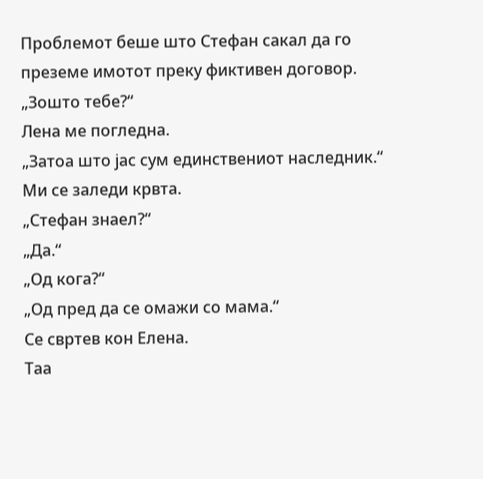Проблемот беше што Стефан сакал да го преземе имотот преку фиктивен договор.
„Зошто тебе?“
Лена ме погледна.
„Затоа што јас сум единствениот наследник.“
Ми се заледи крвта.
„Стефан знаел?“
„Да.“
„Од кога?“
„Од пред да се омажи со мама.“
Се свртев кон Елена.
Таа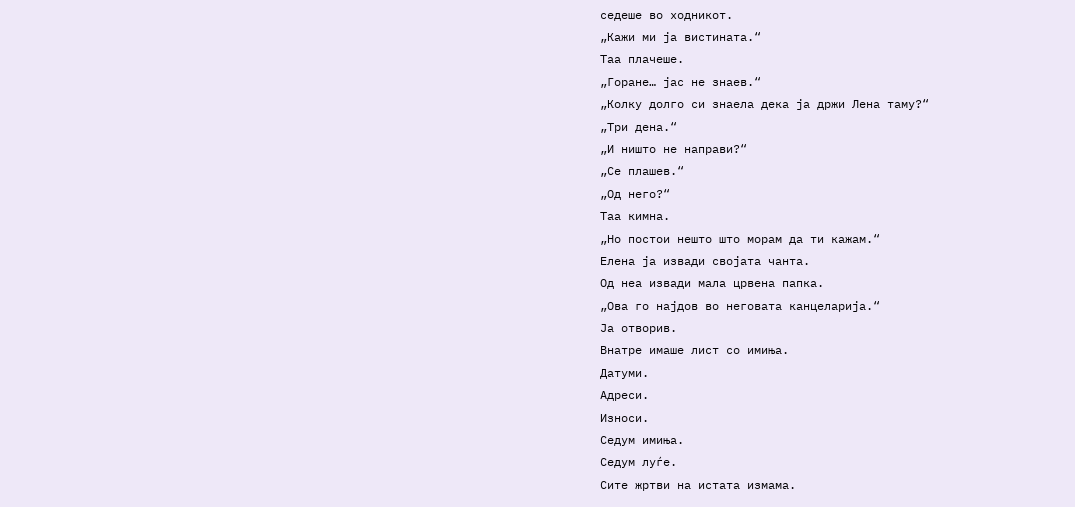седеше во ходникот.
„Кажи ми ја вистината.“
Таа плачеше.
„Горане… јас не знаев.“
„Колку долго си знаела дека ја држи Лена таму?“
„Три дена.“
„И ништо не направи?“
„Се плашев.“
„Од него?“
Таа кимна.
„Но постои нешто што морам да ти кажам.“
Елена ја извади својата чанта.
Од неа извади мала црвена папка.
„Ова го најдов во неговата канцеларија.“
Ја отворив.
Внатре имаше лист со имиња.
Датуми.
Адреси.
Износи.
Седум имиња.
Седум луѓе.
Сите жртви на истата измама.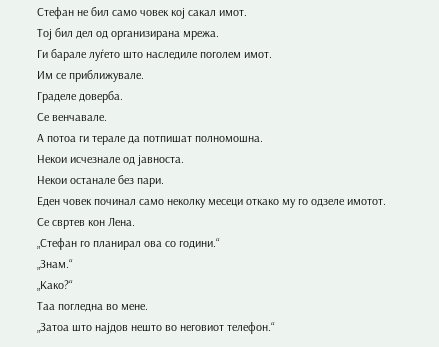Стефан не бил само човек кој сакал имот.
Тој бил дел од организирана мрежа.
Ги барале луѓето што наследиле поголем имот.
Им се приближувале.
Граделе доверба.
Се венчавале.
А потоа ги терале да потпишат полномошна.
Некои исчезнале од јавноста.
Некои останале без пари.
Еден човек починал само неколку месеци откако му го одзеле имотот.
Се свртев кон Лена.
„Стефан го планирал ова со години.“
„Знам.“
„Како?“
Таа погледна во мене.
„Затоа што најдов нешто во неговиот телефон.“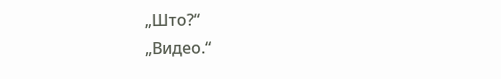„Што?“
„Видео.“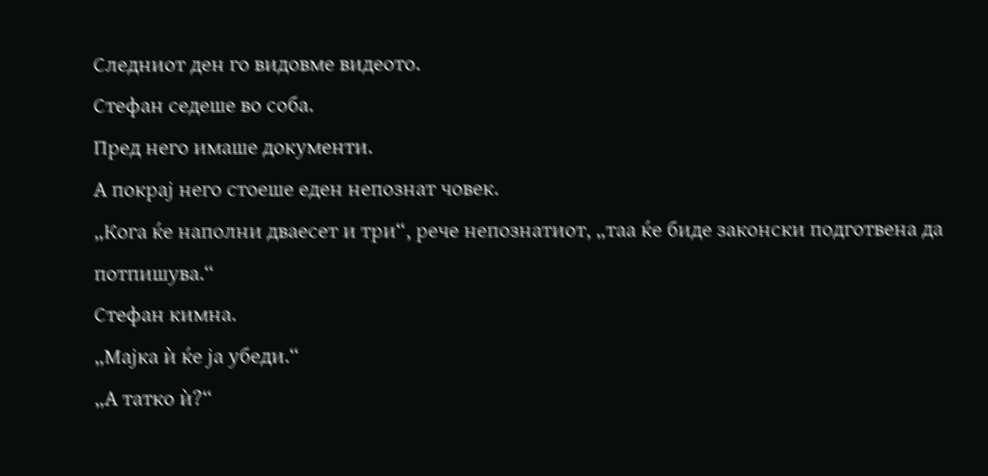Следниот ден го видовме видеото.
Стефан седеше во соба.
Пред него имаше документи.
А покрај него стоеше еден непознат човек.
„Кога ќе наполни дваесет и три“, рече непознатиот, „таа ќе биде законски подготвена да потпишува.“
Стефан кимна.
„Мајка ѝ ќе ја убеди.“
„А татко ѝ?“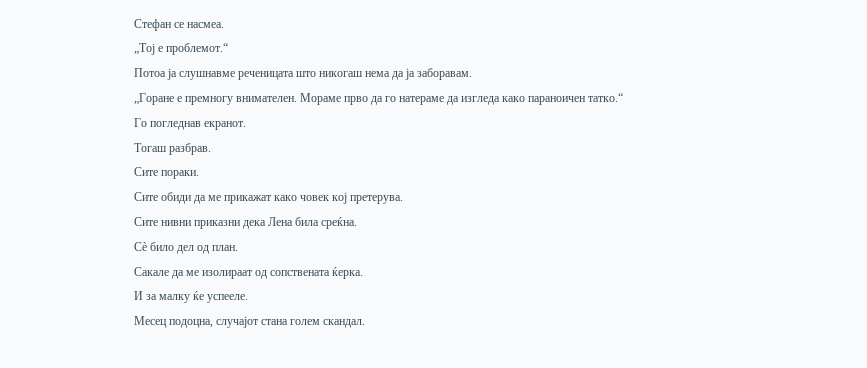Стефан се насмеа.
„Тој е проблемот.“
Потоа ја слушнавме реченицата што никогаш нема да ја заборавам.
„Горане е премногу внимателен. Мораме прво да го натераме да изгледа како параноичен татко.“
Го погледнав екранот.
Тогаш разбрав.
Сите пораки.
Сите обиди да ме прикажат како човек кој претерува.
Сите нивни приказни дека Лена била среќна.
Сè било дел од план.
Сакале да ме изолираат од сопствената ќерка.
И за малку ќе успееле.
Месец подоцна, случајот стана голем скандал.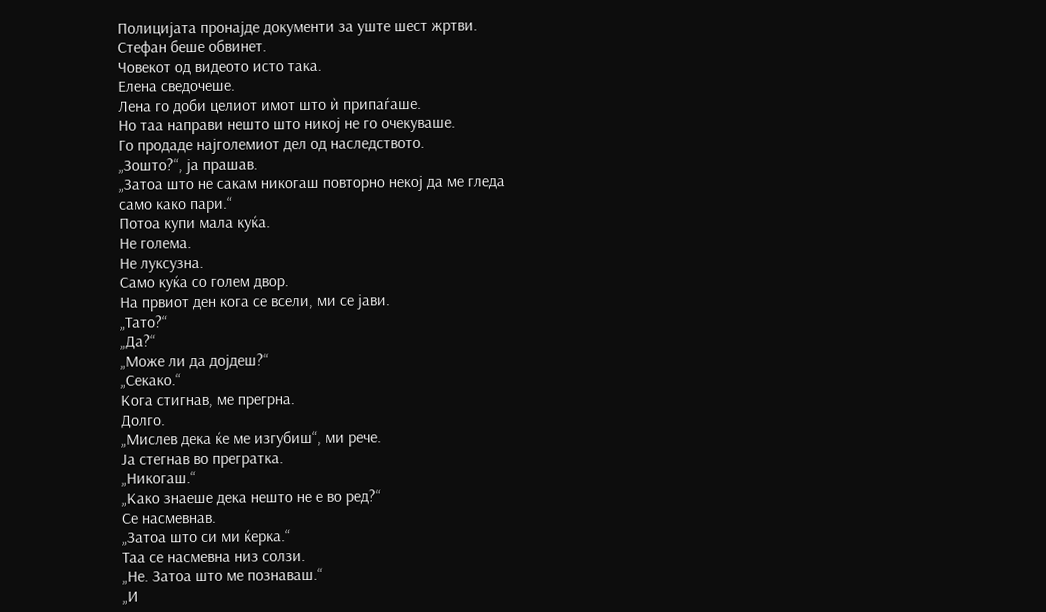Полицијата пронајде документи за уште шест жртви.
Стефан беше обвинет.
Човекот од видеото исто така.
Елена сведочеше.
Лена го доби целиот имот што ѝ припаѓаше.
Но таа направи нешто што никој не го очекуваше.
Го продаде најголемиот дел од наследството.
„Зошто?“, ја прашав.
„Затоа што не сакам никогаш повторно некој да ме гледа само како пари.“
Потоа купи мала куќа.
Не голема.
Не луксузна.
Само куќа со голем двор.
На првиот ден кога се всели, ми се јави.
„Тато?“
„Да?“
„Може ли да дојдеш?“
„Секако.“
Кога стигнав, ме прегрна.
Долго.
„Мислев дека ќе ме изгубиш“, ми рече.
Ја стегнав во прегратка.
„Никогаш.“
„Како знаеше дека нешто не е во ред?“
Се насмевнав.
„Затоа што си ми ќерка.“
Таа се насмевна низ солзи.
„Не. Затоа што ме познаваш.“
„И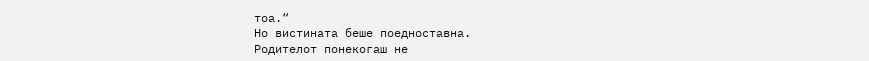тоа.“
Но вистината беше поедноставна.
Родителот понекогаш не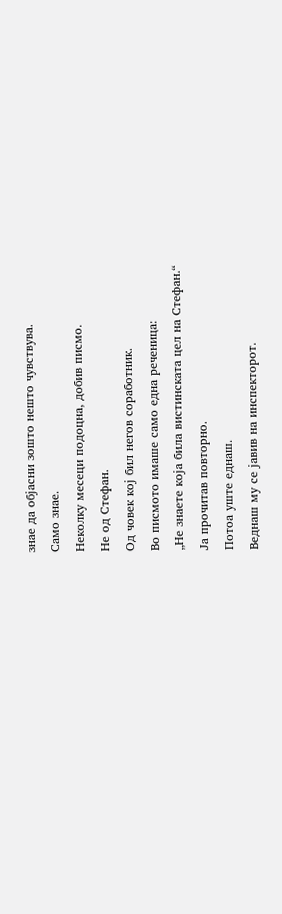знае да објасни зошто нешто чувствува.
Само знае.
Неколку месеци подоцна, добив писмо.
Не од Стефан.
Од човек кој бил негов соработник.
Во писмото имаше само една реченица:
„Не знаете која била вистинската цел на Стефан.“
Ја прочитав повторно.
Потоа уште еднаш.
Веднаш му се јавив на инспекторот.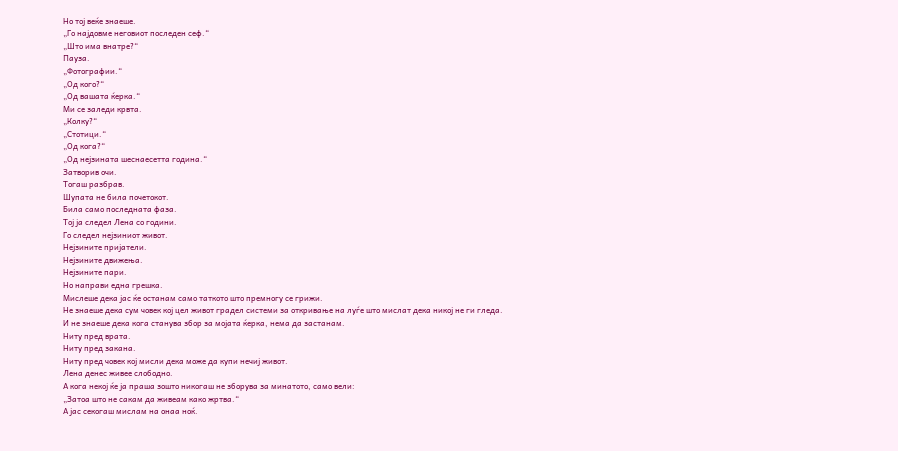Но тој веќе знаеше.
„Го најдовме неговиот последен сеф.“
„Што има внатре?“
Пауза.
„Фотографии.“
„Од кого?“
„Од вашата ќерка.“
Ми се заледи крвта.
„Колку?“
„Стотици.“
„Од кога?“
„Од нејзината шеснаесетта година.“
Затворив очи.
Тогаш разбрав.
Шупата не била почетокот.
Била само последната фаза.
Тој ја следел Лена со години.
Го следел нејзиниот живот.
Нејзините пријатели.
Нејзините движења.
Нејзините пари.
Но направи една грешка.
Мислеше дека јас ќе останам само таткото што премногу се грижи.
Не знаеше дека сум човек кој цел живот градел системи за откривање на луѓе што мислат дека никој не ги гледа.
И не знаеше дека кога станува збор за мојата ќерка, нема да застанам.
Ниту пред врата.
Ниту пред закана.
Ниту пред човек кој мисли дека може да купи нечиј живот.
Лена денес живее слободно.
А кога некој ќе ја праша зошто никогаш не зборува за минатото, само вели:
„Затоа што не сакам да живеам како жртва.“
А јас секогаш мислам на онаа ноќ.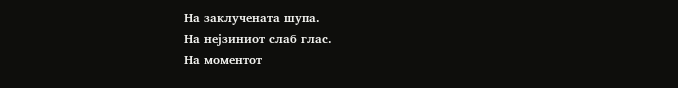На заклучената шупа.
На нејзиниот слаб глас.
На моментот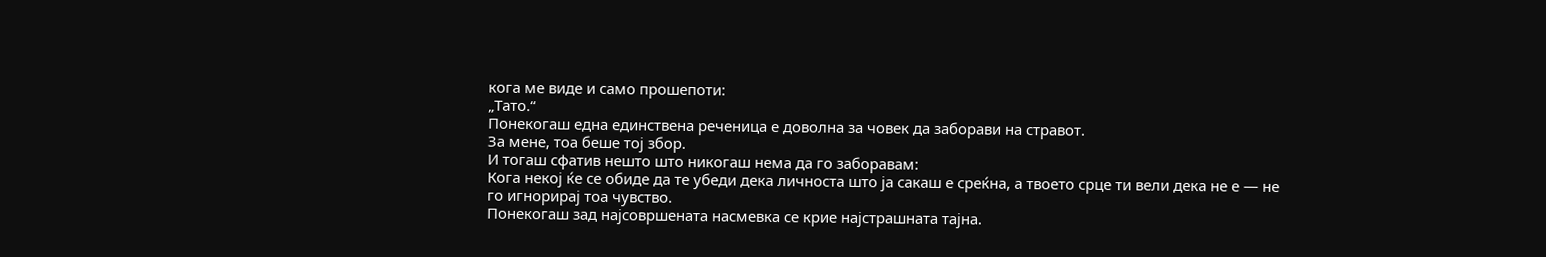кога ме виде и само прошепоти:
„Тато.“
Понекогаш една единствена реченица е доволна за човек да заборави на стравот.
За мене, тоа беше тој збор.
И тогаш сфатив нешто што никогаш нема да го заборавам:
Кога некој ќе се обиде да те убеди дека личноста што ја сакаш е среќна, а твоето срце ти вели дека не е — не го игнорирај тоа чувство.
Понекогаш зад најсовршената насмевка се крие најстрашната тајна.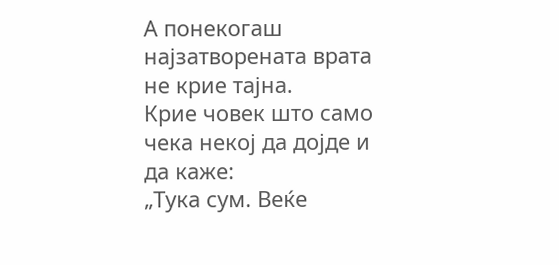А понекогаш најзатворената врата не крие тајна.
Крие човек што само чека некој да дојде и да каже:
„Тука сум. Веќе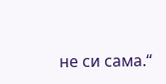не си сама.“